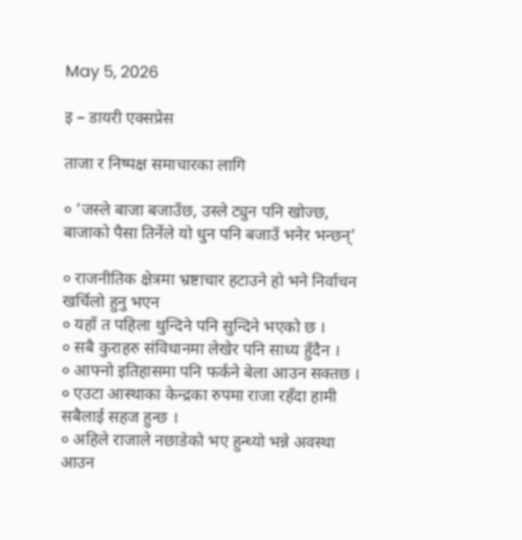May 5, 2026

इ – डायरी एक्सप्रेस

ताजा र निष्पक्ष समाचारका लागि

० ‘जस्ले बाजा बजाउँछ, उस्ले ट्युन पनि खोज्छ, बाजाको पैसा तिर्नेले यो धुन पनि बजाउँ भनेर भन्छन्’

० राजनीतिक क्षेत्रमा भ्रष्टाचार हटाउने हो भने निर्वाचन खर्चिलो हुनु भएन
० यहाँ त पहिला थुन्दिने पनि सुन्दिने भएको छ ।
० सबै कुराहरु संविधानमा लेखेर पनि साध्य हुँदैन ।
० आफ्नो इतिहासमा पनि फर्कने बेला आउन सक्तछ ।
० एउटा आस्थाका केन्द्रका रुपमा राजा रहँदा हामी सबैलाई सहज हुन्छ ।
० अहिले राजाले नछाडेको भए हुन्थ्यो भन्ने अवस्था आउन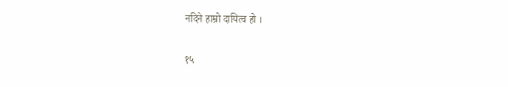नदिने हाम्रो दायित्व हो ।

१५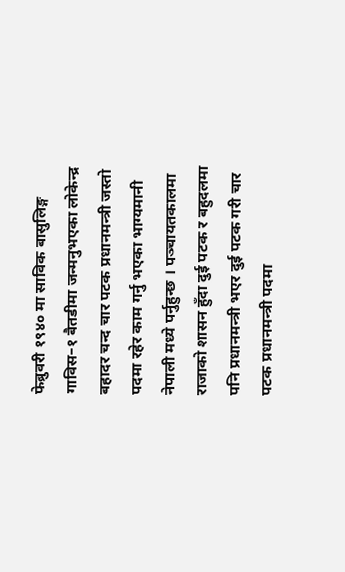फेब्रुवरी १९४० मा साविक बासुलिङ्ग गाविस–१ बैतडीमा जन्मनुभएका लोकेन्द्र बहादर चन्द चार पटक प्रधानमन्त्री जस्तो पदमा रहेर काम गर्नु भएका भाग्यमानी नेपाली मध्ये पर्नुहुन्छ । पञ्चायतकालमा राजाको शासन हुँदा दुई पटक र बहुदलमा पनि प्रधानमन्त्री भएर दुई पटक गरी चार पटक प्रधानमन्त्री पदमा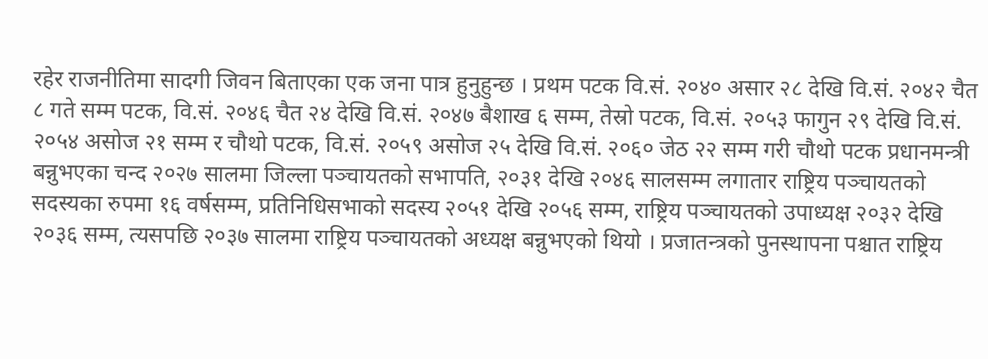रहेर राजनीतिमा सादगी जिवन बिताएका एक जना पात्र हुनुहुन्छ । प्रथम पटक वि.सं. २०४० असार २८ देखि वि.सं. २०४२ चैत ८ गते सम्म पटक, वि.सं. २०४६ चैत २४ देखि वि.सं. २०४७ बैशाख ६ सम्म, तेस्रो पटक, वि.सं. २०५३ फागुन २९ देखि वि.सं. २०५४ असोज २१ सम्म र चौथो पटक, वि.सं. २०५९ असोज २५ देखि वि.सं. २०६० जेठ २२ सम्म गरी चौथो पटक प्रधानमन्त्री बन्नुभएका चन्द २०२७ सालमा जिल्ला पञ्चायतको सभापति, २०३१ देखि २०४६ सालसम्म लगातार राष्ट्रिय पञ्चायतको सदस्यका रुपमा १६ वर्षसम्म, प्रतिनिधिसभाको सदस्य २०५१ देखि २०५६ सम्म, राष्ट्रिय पञ्चायतको उपाध्यक्ष २०३२ देखि २०३६ सम्म, त्यसपछि २०३७ सालमा राष्ट्रिय पञ्चायतको अध्यक्ष बन्नुभएको थियो । प्रजातन्त्रको पुनस्थापना पश्चात राष्ट्रिय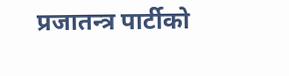प्रजातन्त्र पार्टीको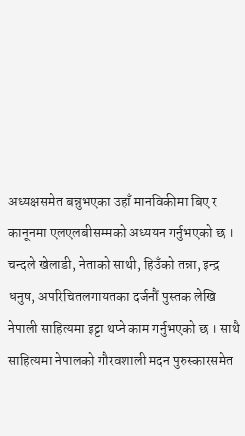अध्यक्षसमेत बन्नुभएका उहाँ मानविकीमा बिए र कानूनमा एलएलबीसम्मको अध्ययन गर्नुभएको छ । चन्दले खेलाडी, नेताको साथी, हिउँको तन्ना, इन्द्र धनुष, अपरिचितलगायतका दर्जनौं पुस्तक लेखि नेपाली साहित्यमा इट्टा थप्ने काम गर्नुभएको छ । साथै साहित्यमा नेपालको गौरवशाली मदन पुरुस्कारसमेत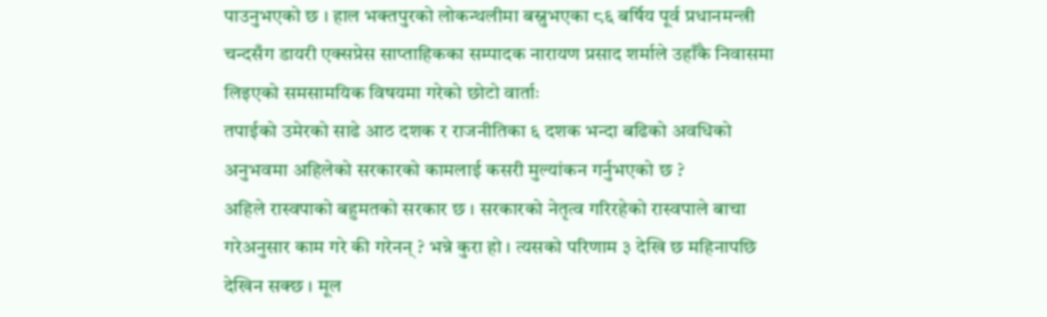पाउनुभएको छ । हाल भक्तपुरको लोकन्थलीमा बस्नुभएका ८६ बर्षिय पूर्व प्रधानमन्त्री चन्दसँग डायरी एक्सप्रेस साप्ताहिकका सम्पादक नारायण प्रसाद शर्माले उहाँकै निवासमा लिइएको समसामयिक विषयमा गरेको छोटो वार्ताः
तपाईको उमेरको साढे आठ दशक र राजनीतिका ६ दशक भन्दा बढिको अवधिको अनुभवमा अहिलेको सरकारको कामलाई कसरी मुल्यांकन गर्नुभएको छ ?
अहिले रास्वपाको बहुमतको सरकार छ । सरकारको नेतृत्व गरिरहेको रास्वपाले बाचा गरेअनुसार काम गरे की गरेनन् ? भन्ने कुरा हो । त्यसको परिणाम ३ देखि छ महिनापछि देखिन सक्छ । मूल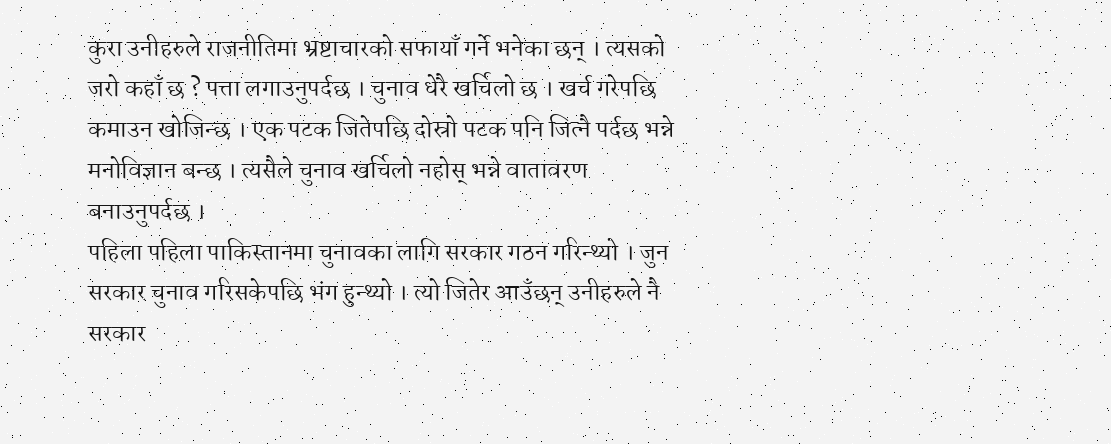कुरा उनीहरुले राजनीतिमा भ्रष्टाचारको सफायाँ गर्ने भनेका छन् । त्यसको जरो कहाँ छ ? पत्ता लगाउनुपर्दछ । चुनाव धेरै खर्चिलो छ । खर्च गरेपछि कमाउन खोजिन्छ । एक पटक जितेपछि दोस्रो पटक पनि जित्नै पर्दछ भन्ने मनोविज्ञान बन्छ । त्यसैले चुनाव खर्चिलो नहोस् भन्ने वातावरण बनाउनुपर्दछ ।
पहिला पहिला पाकिस्तानमा चुनावका लागि सरकार गठन गरिन्थ्यो । जुन सरकार चुनाव गरिसकेपछि भंग हुन्थ्यो । त्यो जितेर आउँछन् उनीहरुले नै सरकार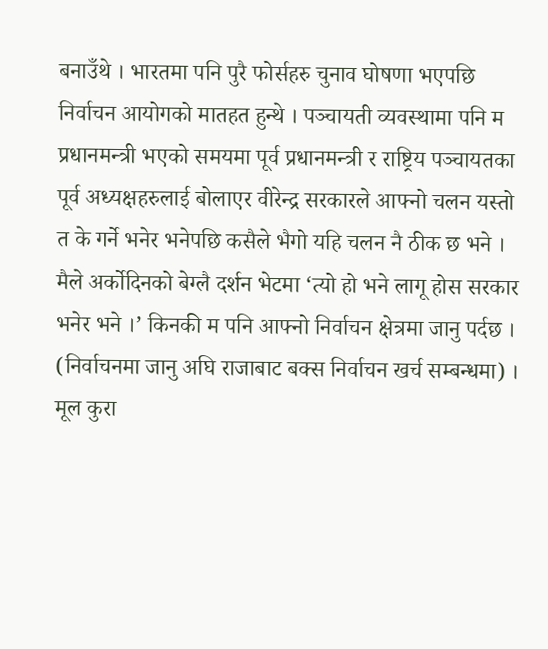बनाउँथे । भारतमा पनि पुरै फोर्सहरु चुनाव घोषणा भएपछि निर्वाचन आयोगको मातहत हुन्थे । पञ्चायती व्यवस्थामा पनि म प्रधानमन्त्री भएको समयमा पूर्व प्रधानमन्त्री र राष्ट्रिय पञ्चायतका पूर्व अध्यक्षहरुलाई बोलाएर वीरेन्द्र सरकारले आफ्नो चलन यस्तो त के गर्ने भनेर भनेपछि कसैले भैगो यहि चलन नै ठीक छ भने । मैले अर्कोदिनको बेग्लै दर्शन भेटमा ‘त्यो हो भने लागू होस सरकार भनेर भने ।’ किनकी म पनि आफ्नो निर्वाचन क्षेत्रमा जानु पर्दछ । (निर्वाचनमा जानु अघि राजाबाट बक्स निर्वाचन खर्च सम्बन्धमा) । मूल कुरा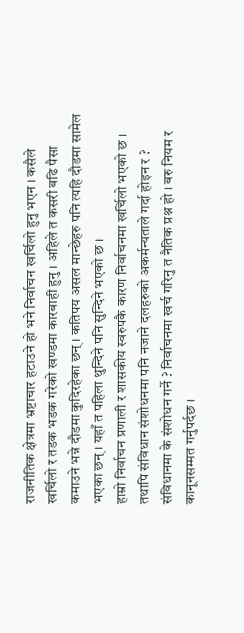राजनीतिक क्षेत्रमा भ्रष्टाचार हटाउने हो भने निर्वाचन खर्चिलो हुनु भएन । कसैले खर्चिलो र तडक भडक गरेको खण्डमा कारबाही हुनु । अहिले त कसरी बढि पैसा कमाउने भन्ने दौडमा कुदिरहेका छन् । कतिपय असल मान्छेहरु पनि त्यहि दौडमा सामेल भएका छन् । यहाँ त पहिला थुन्दिने पनि सुन्दिने भएको छ ।
हाम्रो निर्वाचन प्रणाली र शासकीय स्वरुपकै कारण निर्वाचनमा खर्चिलो भएको छ । तथापि संविधान संशोधनमा पनि नजाने दलहरुको अकर्मन्यताले गर्दा होइन र ?
संविधानमा के संशोधन गर्ने ? निर्वाचनमा खर्च गरिनु त नैतिक प्रश्न हो । बरु नियम र कानूनसम्मत गर्नुपर्दछ ।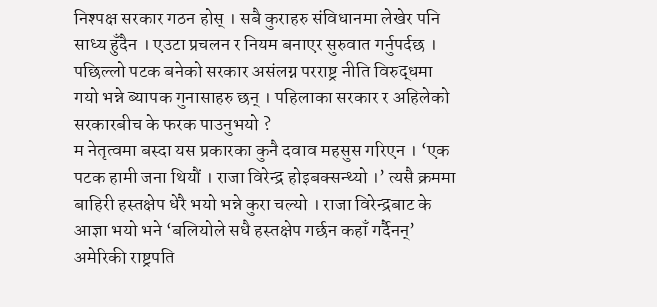निश्पक्ष सरकार गठन होस् । सबै कुराहरु संविधानमा लेखेर पनि साध्य हुँदैन । एउटा प्रचलन र नियम बनाएर सुरुवात गर्नुपर्दछ ।
पछिल्लो पटक बनेको सरकार असंलग्न परराष्ट्र नीति विरुद्धमा गयो भन्ने ब्यापक गुनासाहरु छन् । पहिलाका सरकार र अहिलेको सरकारबीच के फरक पाउनुभयो ?
म नेतृत्वमा बस्दा यस प्रकारका कुनै दवाव महसुस गरिएन । ‘एक पटक हामी जना थियौं । राजा विरेन्द्र होइबक्सन्थ्यो ।’ त्यसै क्रममा बाहिरी हस्तक्षेप धेरै भयो भन्ने कुरा चल्यो । राजा विरेन्द्रबाट के आज्ञा भयो भने ‘बलियोले सधै हस्तक्षेप गर्छन कहाँ गर्दैनन्’ अमेरिकी राष्ट्रपति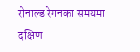रोनाल्ड रेगनका समयमा दक्षिण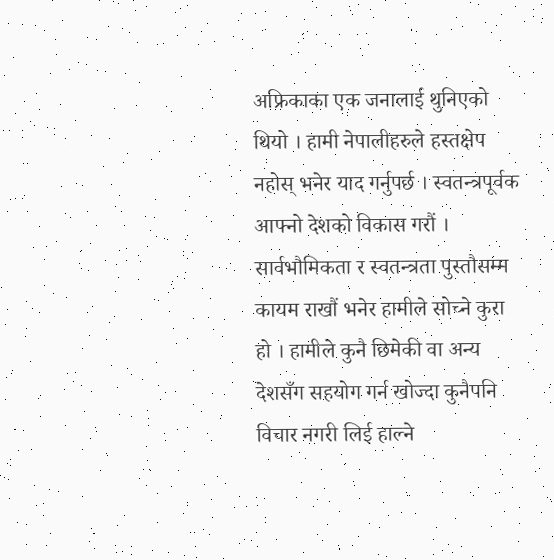अफ्रिकाका एक जनालाई थुनिएको थियो । हामी नेपालीहरुले हस्तक्षेप नहोस् भनेर याद गर्नुपर्छ । स्वतन्त्रपूर्वक आफ्नो देशको विकास गरौं । सार्वभौमिकता र स्वतन्त्रता पुस्तौसम्म कायम राखौं भनेर हामीले सोच्ने कुरा हो । हामीले कुनै छिमेकी वा अन्य देशसँग सहयोग गर्न खोज्दा कुनैपनि विचार नगरी लिई हाल्ने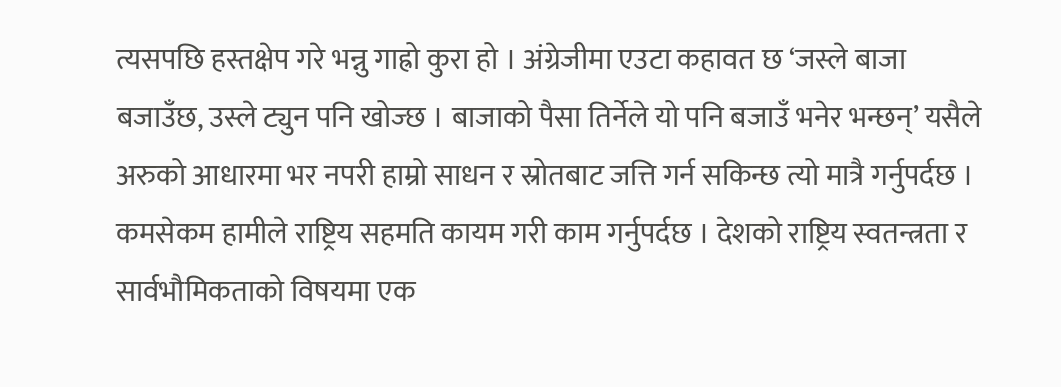त्यसपछि हस्तक्षेप गरे भन्नु गाह्रो कुरा हो । अंग्रेजीमा एउटा कहावत छ ‘जस्ले बाजा बजाउँछ, उस्ले ट्युन पनि खोज्छ । बाजाको पैसा तिर्नेले यो पनि बजाउँ भनेर भन्छन्’ यसैले अरुको आधारमा भर नपरी हाम्रो साधन र स्रोतबाट जत्ति गर्न सकिन्छ त्यो मात्रै गर्नुपर्दछ । कमसेकम हामीले राष्ट्रिय सहमति कायम गरी काम गर्नुपर्दछ । देशको राष्ट्रिय स्वतन्त्रता र सार्वभौमिकताको विषयमा एक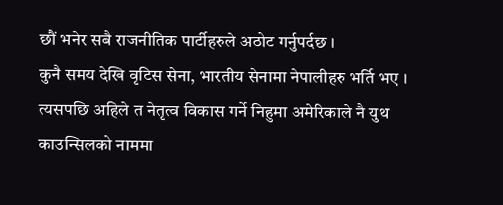छौं भनेर सबै राजनीतिक पार्टीहरुले अठोट गर्नुपर्दछ ।
कुनै समय देखि वृटिस सेना, भारतीय सेनामा नेपालीहरु भर्ति भए । त्यसपछि अहिले त नेतृत्व विकास गर्ने निहुमा अमेरिकाले नै युथ काउन्सिलको नाममा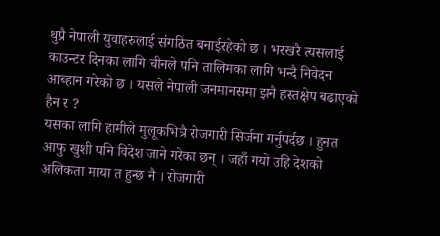थुप्रै नेपाली युवाहरुलाई संगठित बनाईरहेको छ । भरखरै त्यसलाई काउन्टर दिनका लागि चीनले पनि तालिमका लागि भन्दै निवेदन आब्हान गरेको छ । यसले नेपाली जनमानसमा झनै हस्तक्षेप बढाएको हैन र ?
यसका लागि हामीले मुलूकभित्रै रोजगारी सिर्जना गर्नुपर्दछ । हुनत आफु खुशी पनि विदेश जाने गरेका छन् । जहाँ गयो उहि देशको अलिकता माया त हुन्छ नै । रोजगारी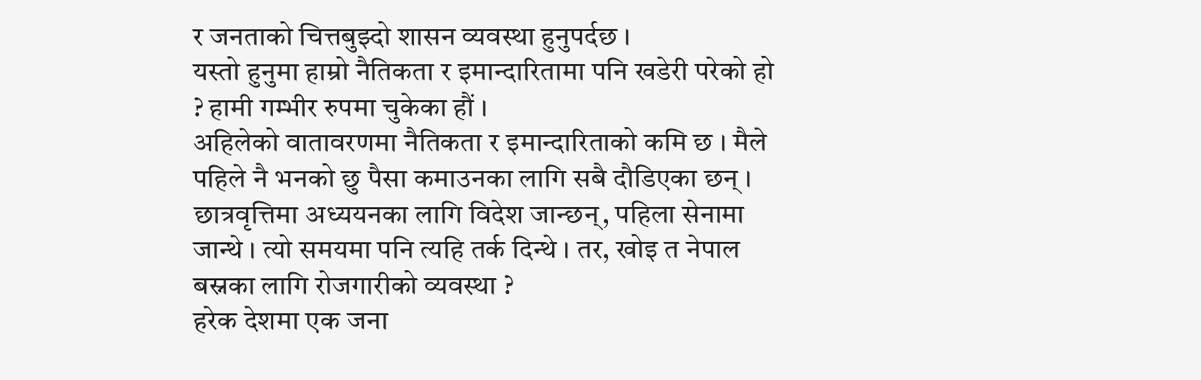र जनताको चित्तबुझ्दो शासन व्यवस्था हुनुपर्दछ ।
यस्तो हुनुमा हाम्रो नैतिकता र इमान्दारितामा पनि खडेरी परेको हो ? हामी गम्भीर रुपमा चुकेका हौं ।
अहिलेको वातावरणमा नैतिकता र इमान्दारिताको कमि छ । मैले पहिले नै भनको छु पैसा कमाउनका लागि सबै दौडिएका छन् । छात्रवृत्तिमा अध्ययनका लागि विदेश जान्छन्, पहिला सेनामा जान्थे । त्यो समयमा पनि त्यहि तर्क दिन्थे । तर, खोइ त नेपाल बस्नका लागि रोजगारीको व्यवस्था ?
हरेक देशमा एक जना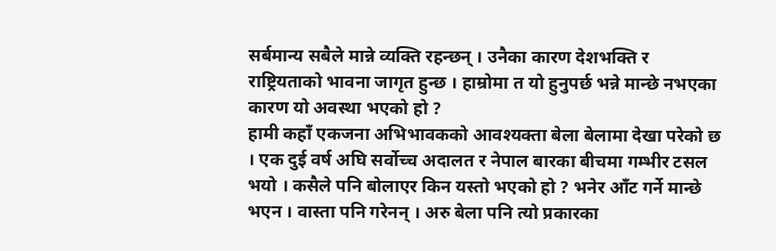सर्बमान्य सबैले मान्ने व्यक्ति रहन्छन् । उनैका कारण देशभक्ति र राष्ट्रियताको भावना जागृत हुन्छ । हाम्रोमा त यो हुनुपर्छ भन्ने मान्छे नभएका कारण यो अवस्था भएको हो ?
हामी कहाँ एकजना अभिभावकको आवश्यक्ता बेला बेलामा देखा परेको छ । एक दुई वर्ष अघि सर्वोच्च अदालत र नेपाल बारका बीचमा गम्भीर टसल भयो । कसैले पनि बोलाएर किन यस्तो भएको हो ? भनेर आँट गर्ने मान्छे भएन । वास्ता पनि गरेनन् । अरु बेला पनि त्यो प्रकारका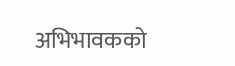अभिभावकको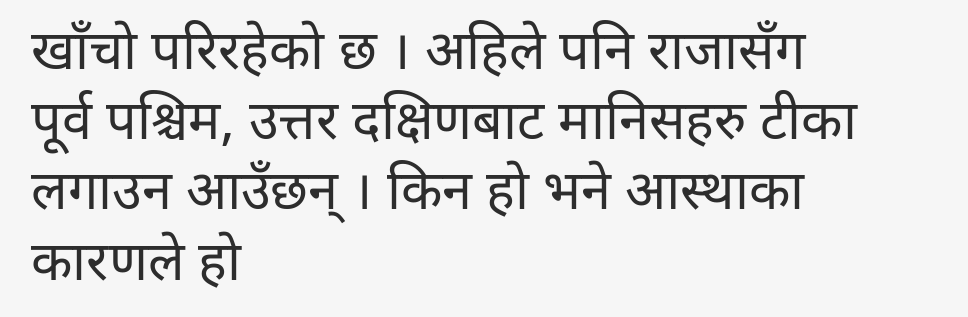खाँचो परिरहेको छ । अहिले पनि राजासँग पूर्व पश्चिम, उत्तर दक्षिणबाट मानिसहरु टीका लगाउन आउँछन् । किन हो भने आस्थाका कारणले हो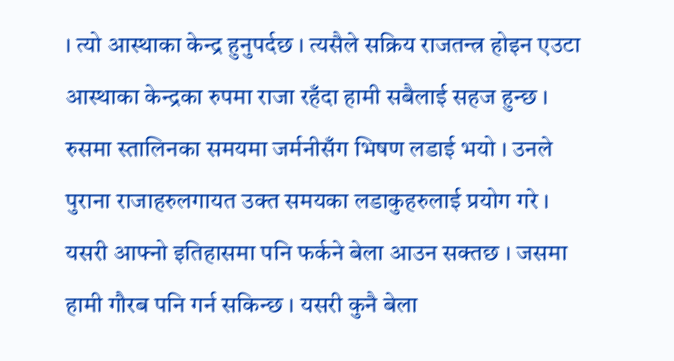। त्यो आस्थाका केन्द्र हुनुपर्दछ । त्यसैले सक्रिय राजतन्त्र होइन एउटा आस्थाका केन्द्रका रुपमा राजा रहँदा हामी सबैलाई सहज हुन्छ । रुसमा स्तालिनका समयमा जर्मनीसँग भिषण लडाई भयो । उनले पुराना राजाहरुलगायत उक्त समयका लडाकुहरुलाई प्रयोग गरे । यसरी आफ्नो इतिहासमा पनि फर्कने बेला आउन सक्तछ । जसमा हामी गौरब पनि गर्न सकिन्छ । यसरी कुनै बेला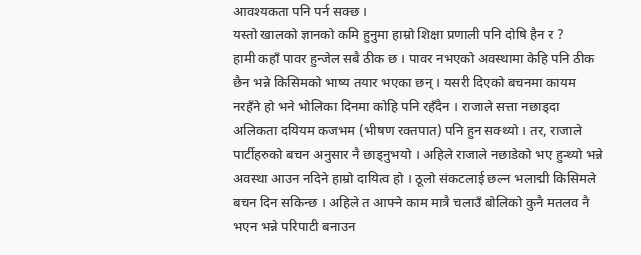आवश्यकता पनि पर्न सक्छ ।
यस्तो खालको ज्ञानको कमि हुनुमा हाम्रो शिक्षा प्रणाली पनि दोषि हैन र ?
हामी कहाँ पावर हुन्जेल सबै ठीक छ । पावर नभएको अवस्थामा केहि पनि ठीक छैन भन्ने किसिमको भाष्य तयार भएका छन् । यसरी दिएको बचनमा कायम नरहँने हो भने भोलिका दिनमा कोहि पनि रहँदैन । राजाले सत्ता नछाड्दा अलिकता दयियम कजभम (भीषण रक्तपात) पनि हुन सक्थ्यो । तर, राजाले पार्टीहरुको बचन अनुसार नै छाड्नुभयो । अहिले राजाले नछाडेको भए हुन्थ्यो भन्ने अवस्था आउन नदिने हाम्रो दायित्व हो । ठूलो संकटलाई छल्न भलाद्मी किसिमले बचन दिन सकिन्छ । अहिले त आफ्ने काम मात्रै चलाउँ बोलिको कुनै मतलव नै भएन भन्ने परिपाटी बनाउन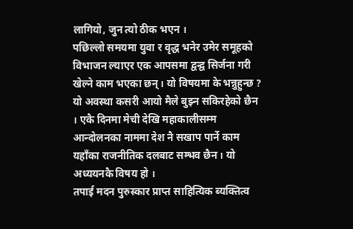लागियो, जुन त्यो ठीक भएन ।
पछिल्लो समयमा युवा र वृद्ध भनेर उमेर समूहको विभाजन ल्याएर एक आपसमा द्वन्द्व सिर्जना गरी खेल्ने काम भएका छन् । यो विषयमा के भन्नुहुन्छ ?
यो अवस्था कसरी आयो मैले बुझ्न सकिरहेको छैन । एकै दिनमा मेची देखि महाकालीसम्म आन्दोलनका नाममा देश नै सखाप पार्ने काम यहाँका राजनीतिक दलबाट सम्भव छैन । यो अध्ययनकै विषय हो ।
तपाई मदन पुरुस्कार प्राप्त साहित्यिक ब्यक्तित्व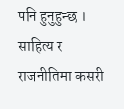पनि हुनुहुन्छ । साहित्य र राजनीतिमा कसरी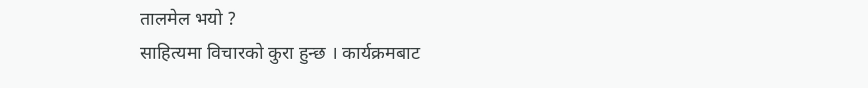तालमेल भयो ?
साहित्यमा विचारको कुरा हुन्छ । कार्यक्रमबाट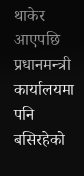थाकेर आएपछि प्रधानमन्त्री कार्यालयमा पनि बसिरहेको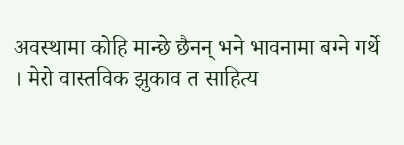अवस्थामा कोहि मान्छे छैनन् भने भावनामा बग्ने गर्थे । मेरो वास्तविक झुकाव त साहित्य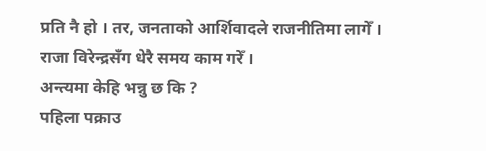प्रति नै हो । तर, जनताको आर्शिवादले राजनीतिमा लागेँ । राजा विरेन्द्रसँग धेरै समय काम गरेँ ।
अन्त्यमा केहि भन्नु छ कि ?
पहिला पक्राउ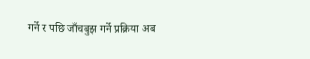गर्ने र पछि जाँचबुझ गर्ने प्रक्रिया अब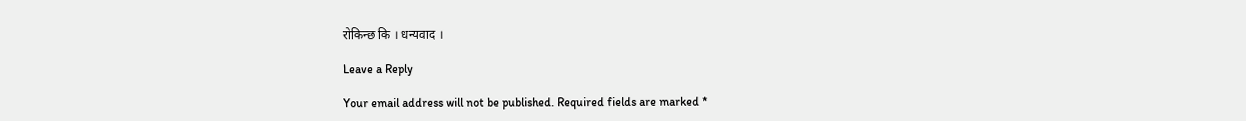रोकिन्छ कि । धन्यवाद ।

Leave a Reply

Your email address will not be published. Required fields are marked *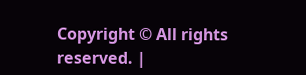Copyright © All rights reserved. |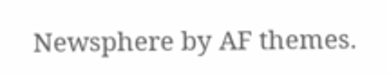Newsphere by AF themes.